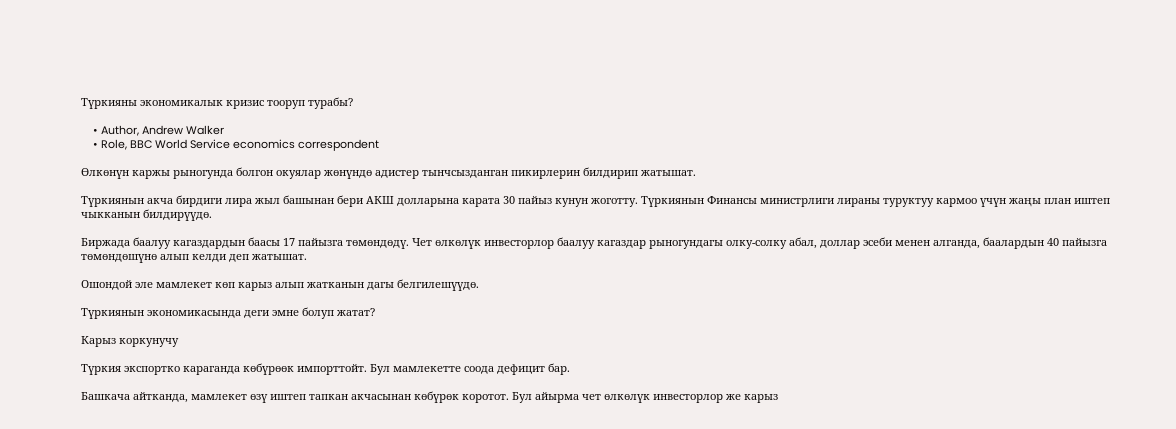Түркияны экономикалык кризис тооруп турабы?

    • Author, Andrew Walker
    • Role, BBC World Service economics correspondent

Өлкөнүн каржы рыногунда болгон окуялар жөнүндө адистер тынчсызданган пикирлерин билдирип жатышат.

Түркиянын акча бирдиги лира жыл башынан бери АКШ долларына карата 30 пайыз кунун жоготту. Түркиянын Финансы министрлиги лираны туруктуу кармоо үчүн жаңы план иштеп чыкканын билдирүүдө.

Биржада баалуу кагаздардын баасы 17 пайызга төмөндөдү. Чет өлкөлүк инвесторлор баалуу кагаздар рыногундагы олку-солку абал, доллар эсеби менен алганда, баалардын 40 пайызга төмөндөшүнө алып келди деп жатышат.

Ошондой эле мамлекет көп карыз алып жатканын дагы белгилешүүдө.

Түркиянын экономикасында деги эмне болуп жатат?

Карыз коркунучу

Түркия экспортко караганда көбүрөөк импорттойт. Бул мамлекетте соода дефицит бар.

Башкача айтканда, мамлекет өзү иштеп тапкан акчасынан көбүрөк коротот. Бул айырма чет өлкөлүк инвесторлор же карыз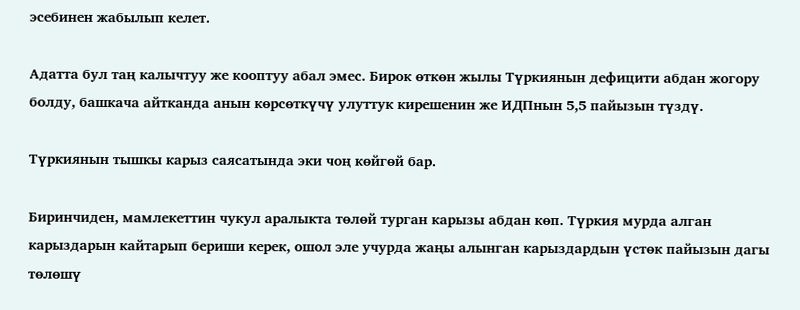эсебинен жабылып келет.

Адатта бул таң калычтуу же кооптуу абал эмес. Бирок өткөн жылы Түркиянын дефицити абдан жогору болду, башкача айтканда анын көрсөткүчү улуттук кирешенин же ИДПнын 5,5 пайызын түздү.

Түркиянын тышкы карыз саясатында эки чоң көйгөй бар.

Биринчиден, мамлекеттин чукул аралыкта төлөй турган карызы абдан көп. Түркия мурда алган карыздарын кайтарып бериши керек, ошол эле учурда жаңы алынган карыздардын үстөк пайызын дагы төлөшү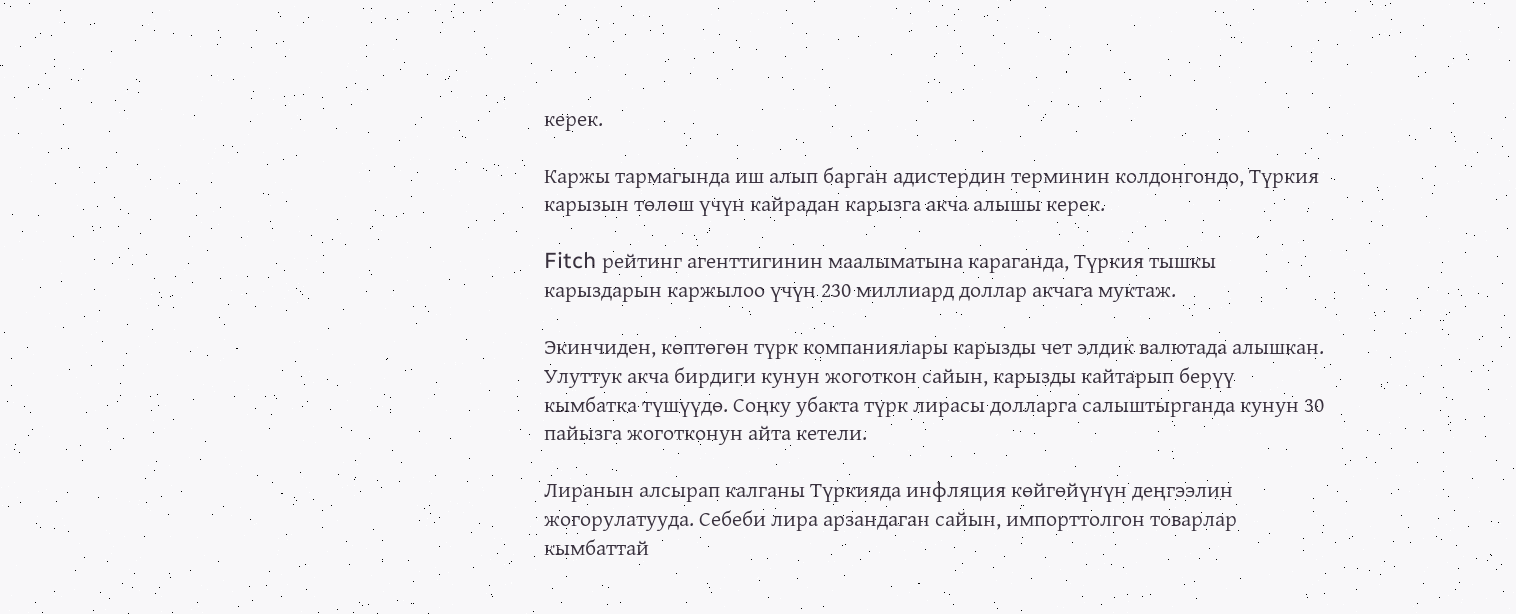керек.

Каржы тармагында иш алып барган адистердин терминин колдонгондо, Түркия карызын төлөш үчүн кайрадан карызга акча алышы керек.

Fitch рейтинг агенттигинин маалыматына караганда, Түркия тышкы карыздарын каржылоо үчүн 230 миллиард доллар акчага муктаж.

Экинчиден, көптөгөн түрк компаниялары карызды чет элдик валютада алышкан. Улуттук акча бирдиги кунун жоготкон сайын, карызды кайтарып берүү кымбатка түшүүдө. Соңку убакта түрк лирасы долларга салыштырганда кунун 30 пайызга жоготконун айта кетели.

Лиранын алсырап калганы Түркияда инфляция көйгөйүнүн деңгээлин жогорулатууда. Себеби лира арзандаган сайын, импорттолгон товарлар кымбаттай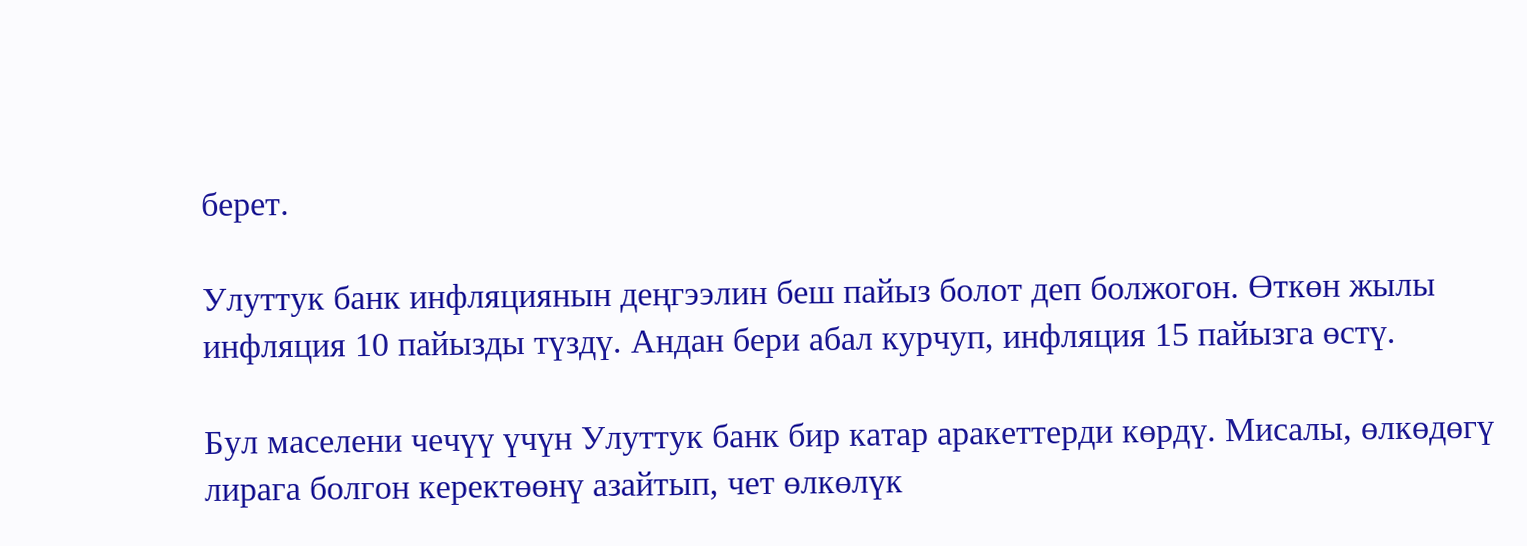берет.

Улуттук банк инфляциянын деңгээлин беш пайыз болот деп болжогон. Өткөн жылы инфляция 10 пайызды түздү. Андан бери абал курчуп, инфляция 15 пайызга өстү.

Бул маселени чечүү үчүн Улуттук банк бир катар аракеттерди көрдү. Мисалы, өлкөдөгү лирага болгон керектөөнү азайтып, чет өлкөлүк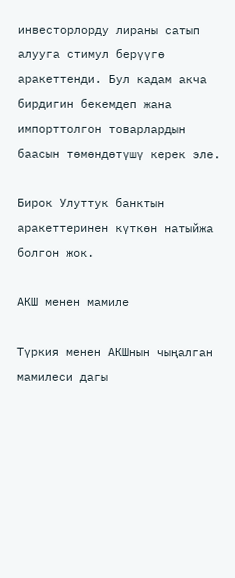инвесторлорду лираны сатып алууга стимул берүүгө аракеттенди. Бул кадам акча бирдигин бекемдеп жана импорттолгон товарлардын баасын төмөндөтүшү керек эле.

Бирок Улуттук банктын аракеттеринен күткөн натыйжа болгон жок.

АКШ менен мамиле

Түркия менен АКШнын чыңалган мамилеси дагы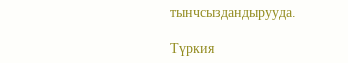тынчсыздандырууда.

Түркия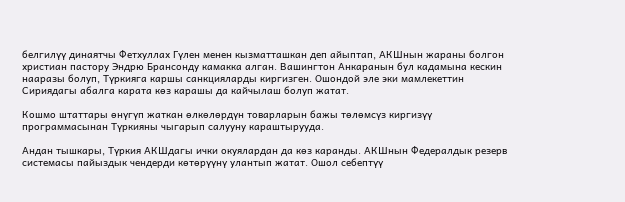белгилүү динаятчы Фетхуллах Гүлен менен кызматташкан деп айыптап, АКШнын жараны болгон христиан пастору Эндрю Брансонду камакка алган. Вашингтон Анкаранын бул кадамына кескин нааразы болуп, Түркияга каршы санкцияларды киргизген. Ошондой эле эки мамлекеттин Сириядагы абалга карата көз карашы да кайчылаш болуп жатат.

Кошмо штаттары өнүгүп жаткан өлкөлөрдүн товарларын бажы төлөмсүз киргизүү программасынан Түркияны чыгарып салууну караштырууда.

Андан тышкары, Түркия АКШдагы ички окуялардан да көз каранды. АКШнын Федералдык резерв системасы пайыздык чендерди көтөрүүнү улантып жатат. Ошол себептүү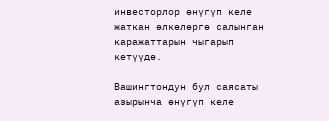инвесторлор өнүгүп келе жаткан өлкөлөргө салынган каражаттарын чыгарып кетүүдө.

Вашингтондун бул саясаты азырынча өнүгүп келе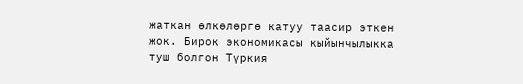жаткан өлкөлөргө катуу таасир эткен жок. Бирок экономикасы кыйынчылыкка туш болгон Түркия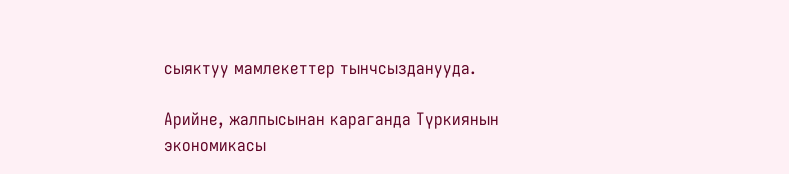сыяктуу мамлекеттер тынчсызданууда.

Арийне, жалпысынан караганда Түркиянын экономикасы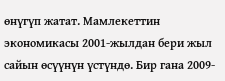өнүгүп жатат. Мамлекеттин экономикасы 2001-жылдан бери жыл сайын өсүүнүн үстүндө. Бир гана 2009-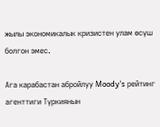жылы экономикалык кризистен улам өсүш болгон эмес.

Ага карабастан абройлуу Moody's рейтинг агенттиги Түркиянын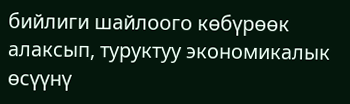бийлиги шайлоого көбүрөөк алаксып, туруктуу экономикалык өсүүнү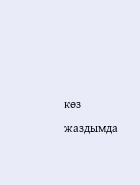көз жаздымда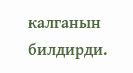калганын билдирди.